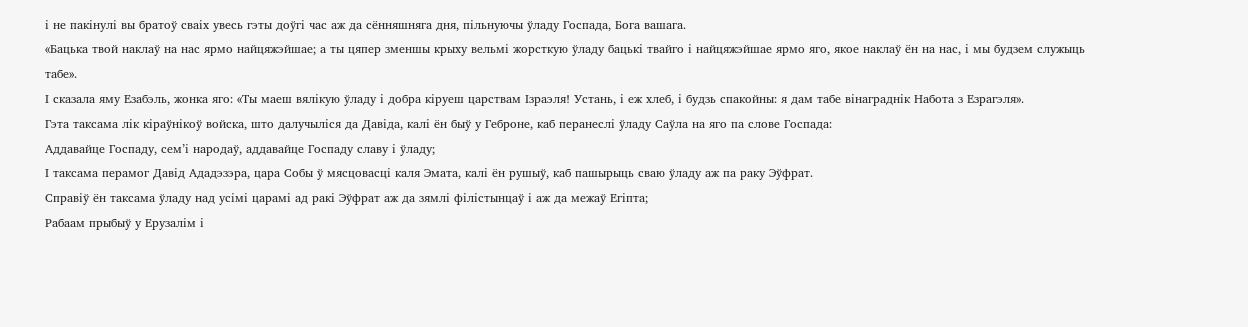і не пакінулі вы братоў сваіх увесь гэты доўгі час аж да сённяшняга дня, пільнуючы ўладу Госпада, Бога вашага.
«Бацька твой наклаў на нас ярмо найцяжэйшае; а ты цяпер зменшы крыху вельмі жорсткую ўладу бацькі твайго і найцяжэйшае ярмо яго, якое наклаў ён на нас, і мы будзем служыць табе».
І сказала яму Езабэль, жонка яго: «Ты маеш вялікую ўладу і добра кіруеш царствам Ізраэля! Устань, і еж хлеб, і будзь спакойны: я дам табе вінаграднік Набота з Езрагэля».
Гэта таксама лік кіраўнікоў войска, што далучыліся да Давіда, калі ён быў у Геброне, каб перанеслі ўладу Саўла на яго па слове Госпада:
Аддавайце Госпаду, сем’і народаў, аддавайце Госпаду славу і ўладу;
І таксама перамог Давід Ададэзэра, цара Собы ў мясцовасці каля Эмата, калі ён рушыў, каб пашырыць сваю ўладу аж па раку Эўфрат.
Справіў ён таксама ўладу над усімі царамі ад ракі Эўфрат аж да зямлі філістынцаў і аж да межаў Егіпта;
Рабаам прыбыў у Ерузалім і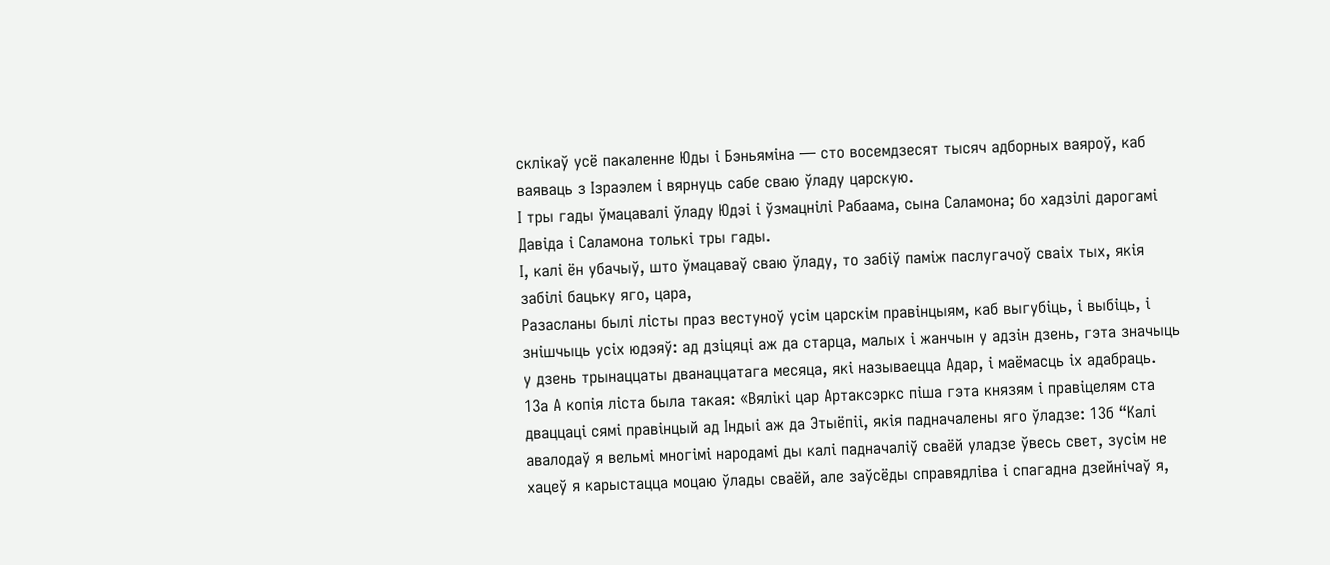склікаў усё пакаленне Юды і Бэньяміна — сто восемдзесят тысяч адборных ваяроў, каб ваяваць з Ізраэлем і вярнуць сабе сваю ўладу царскую.
І тры гады ўмацавалі ўладу Юдэі і ўзмацнілі Рабаама, сына Саламона; бо хадзілі дарогамі Давіда і Саламона толькі тры гады.
І, калі ён убачыў, што ўмацаваў сваю ўладу, то забіў паміж паслугачоў сваіх тых, якія забілі бацьку яго, цара,
Разасланы былі лісты праз вестуноў усім царскім правінцыям, каб выгубіць, і выбіць, і знішчыць усіх юдэяў: ад дзіцяці аж да старца, малых і жанчын у адзін дзень, гэта значыць у дзень трынаццаты дванаццатага месяца, які называецца Адар, і маёмасць іх адабраць. 13а А копія ліста была такая: «Вялікі цар Артаксэркс піша гэта князям і правіцелям ста дваццаці сямі правінцый ад Індыі аж да Этыёпіі, якія падначалены яго ўладзе: 13б “Калі авалодаў я вельмі многімі народамі ды калі падначаліў сваёй уладзе ўвесь свет, зусім не хацеў я карыстацца моцаю ўлады сваёй, але заўсёды справядліва і спагадна дзейнічаў я,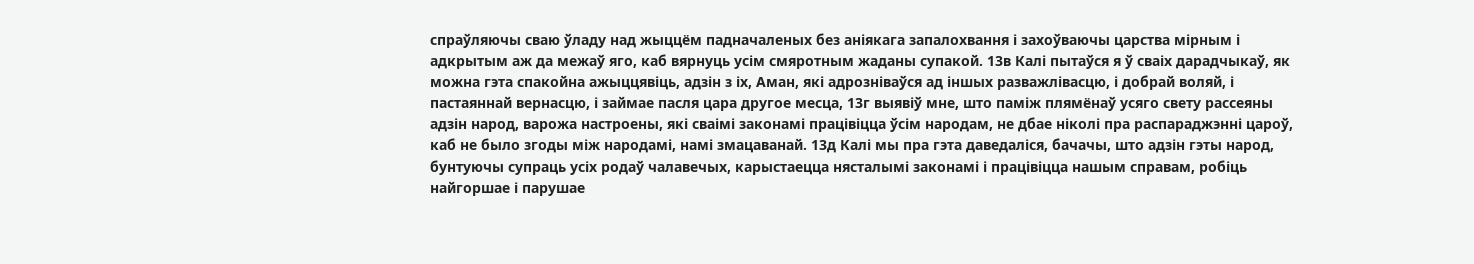спраўляючы сваю ўладу над жыццём падначаленых без аніякага запалохвання і захоўваючы царства мірным і адкрытым аж да межаў яго, каб вярнуць усім смяротным жаданы супакой. 13в Калі пытаўся я ў сваіх дарадчыкаў, як можна гэта спакойна ажыццявіць, адзін з іх, Аман, які адрозніваўся ад іншых разважлівасцю, і добрай воляй, і пастаяннай вернасцю, і займае пасля цара другое месца, 13г выявіў мне, што паміж плямёнаў усяго свету рассеяны адзін народ, варожа настроены, які сваімі законамі працівіцца ўсім народам, не дбае ніколі пра распараджэнні цароў, каб не было згоды між народамі, намі змацаванай. 13д Калі мы пра гэта даведаліся, бачачы, што адзін гэты народ, бунтуючы супраць усіх родаў чалавечых, карыстаецца нясталымі законамі і працівіцца нашым справам, робіць найгоршае і парушае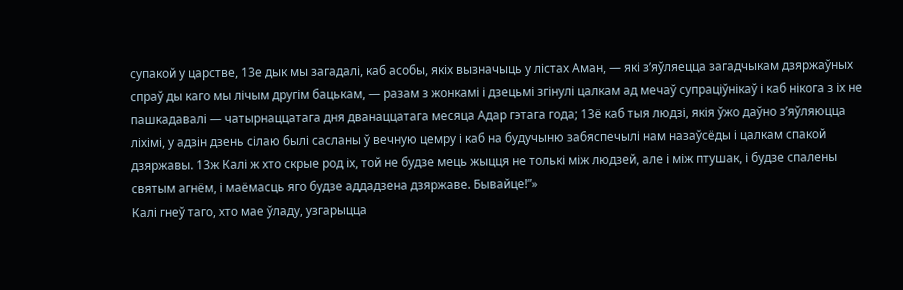супакой у царстве, 13е дык мы загадалі, каб асобы, якіх вызначыць у лістах Аман, — які з’яўляецца загадчыкам дзяржаўных спраў ды каго мы лічым другім бацькам, — разам з жонкамі і дзецьмі згінулі цалкам ад мечаў супраціўнікаў і каб нікога з іх не пашкадавалі — чатырнаццатага дня дванаццатага месяца Адар гэтага года; 13ё каб тыя людзі, якія ўжо даўно з’яўляюцца ліхімі, у адзін дзень сілаю былі сасланы ў вечную цемру і каб на будучыню забяспечылі нам назаўсёды і цалкам спакой дзяржавы. 13ж Калі ж хто скрые род іх, той не будзе мець жыцця не толькі між людзей, але і між птушак, і будзе спалены святым агнём, і маёмасць яго будзе аддадзена дзяржаве. Бывайце!”»
Калі гнеў таго, хто мае ўладу, узгарыцца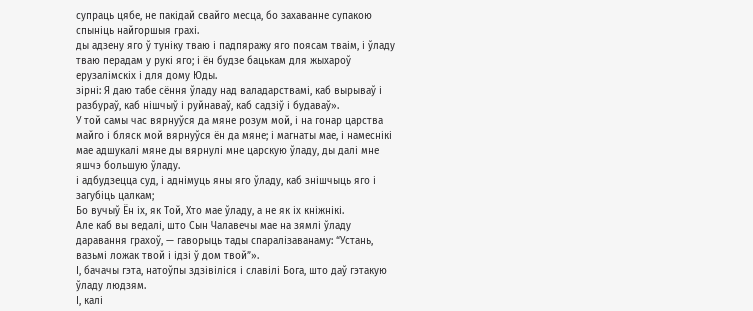супраць цябе, не пакідай свайго месца, бо захаванне супакою спыніць найгоршыя грахі.
ды адзену яго ў туніку тваю і падпяражу яго поясам тваім, і ўладу тваю перадам у рукі яго; і ён будзе бацькам для жыхароў ерузалімскіх і для дому Юды.
зірні: Я даю табе сёння ўладу над валадарствамі, каб вырываў і разбураў, каб нішчыў і руйнаваў, каб садзіў і будаваў».
У той самы час вярнуўся да мяне розум мой, і на гонар царства майго і бляск мой вярнуўся ён да мяне; і магнаты мае, і намеснікі мае адшукалі мяне ды вярнулі мне царскую ўладу, ды далі мне яшчэ большую ўладу.
і адбудзецца суд, і аднімуць яны яго ўладу, каб знішчыць яго і загубіць цалкам;
Бо вучыў Ён іх, як Той, Хто мае ўладу, а не як іх кніжнікі.
Але каб вы ведалі, што Сын Чалавечы мае на зямлі ўладу даравання грахоў, — гаворыць тады спаралізаванаму: “Устань, вазьмі ложак твой і ідзі ў дом твой”».
І, бачачы гэта, натоўпы здзівіліся і славілі Бога, што даў гэтакую ўладу людзям.
І, калі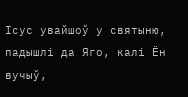Ісус увайшоў у святыню, падышлі да Яго, калі Ён вучыў,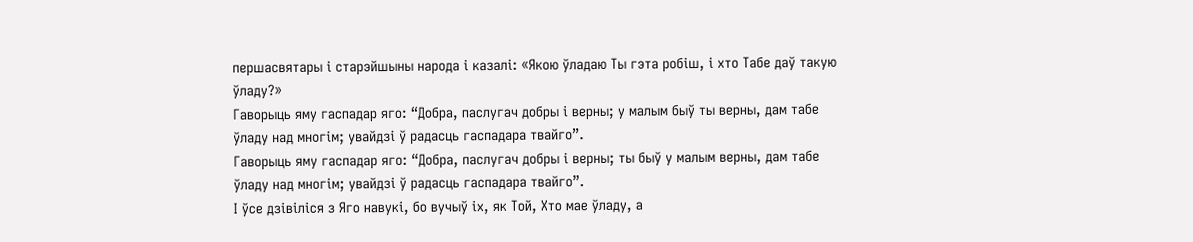першасвятары і старэйшыны народа і казалі: «Якою ўладаю Ты гэта робіш, і хто Табе даў такую ўладу?»
Гаворыць яму гаспадар яго: “Добра, паслугач добры і верны; у малым быў ты верны, дам табе ўладу над многім; увайдзі ў радасць гаспадара твайго”.
Гаворыць яму гаспадар яго: “Добра, паслугач добры і верны; ты быў у малым верны, дам табе ўладу над многім; увайдзі ў радасць гаспадара твайго”.
І ўсе дзівіліся з Яго навукі, бо вучыў іх, як Той, Хто мае ўладу, а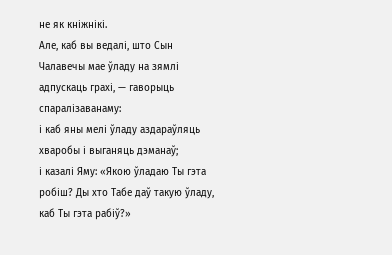не як кніжнікі.
Але, каб вы ведалі, што Сын Чалавечы мае ўладу на зямлі адпускаць грахі, — гаворыць спаралізаванаму:
і каб яны мелі ўладу аздараўляць хваробы і выганяць дэманаў;
і казалі Яму: «Якою ўладаю Ты гэта робіш? Ды хто Табе даў такую ўладу, каб Ты гэта рабіў?»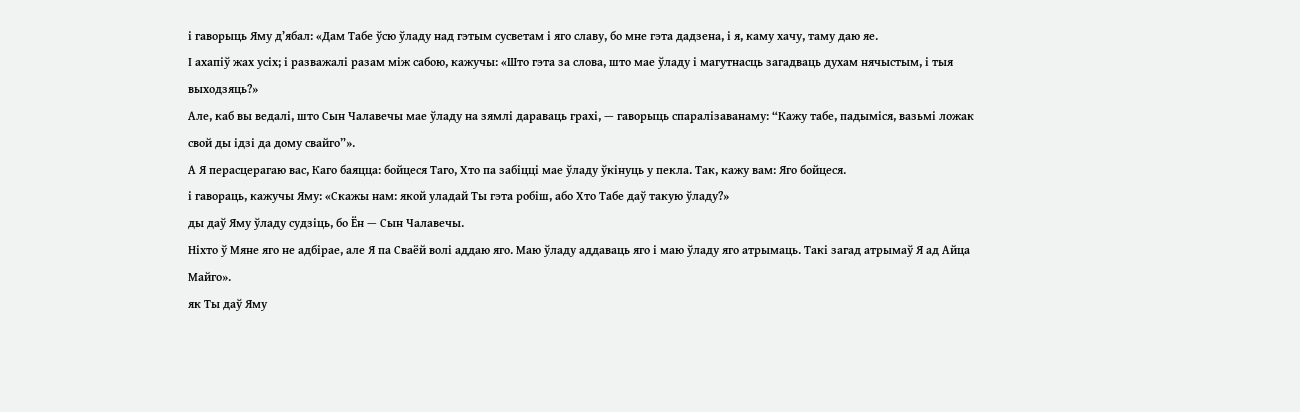і гаворыць Яму д’ябал: «Дам Табе ўсю ўладу над гэтым сусветам і яго славу, бо мне гэта дадзена, і я, каму хачу, таму даю яе.
І ахапіў жах усіх; і разважалі разам між сабою, кажучы: «Што гэта за слова, што мае ўладу і магутнасць загадваць духам нячыстым, і тыя выходзяць?»
Але, каб вы ведалі, што Сын Чалавечы мае ўладу на зямлі дараваць грахі, — гаворыць спаралізаванаму: “Кажу табе, падыміся, вазьмі ложак свой ды ідзі да дому свайго”».
А Я перасцерагаю вас, Каго баяцца: бойцеся Таго, Хто па забіцці мае ўладу ўкінуць у пекла. Так, кажу вам: Яго бойцеся.
і гавораць, кажучы Яму: «Скажы нам: якой уладай Ты гэта робіш, або Хто Табе даў такую ўладу?»
ды даў Яму ўладу судзіць, бо Ён — Сын Чалавечы.
Ніхто ў Мяне яго не адбірае, але Я па Сваёй волі аддаю яго. Маю ўладу аддаваць яго і маю ўладу яго атрымаць. Такі загад атрымаў Я ад Айца Майго».
як Ты даў Яму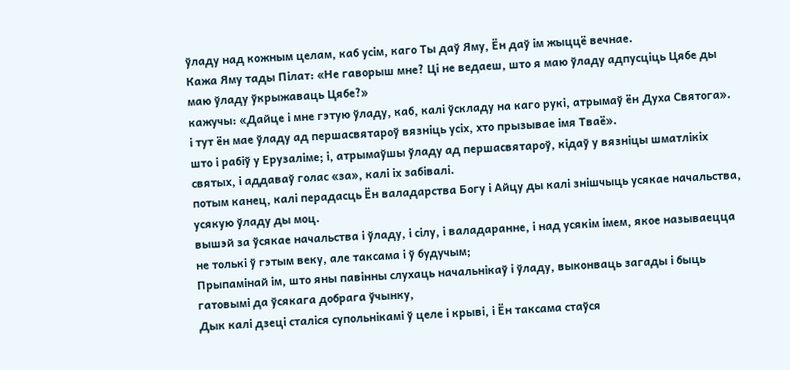ўладу над кожным целам, каб усім, каго Ты даў Яму, Ён даў ім жыццё вечнае.
Кажа Яму тады Пілат: «Не гаворыш мне? Ці не ведаеш, што я маю ўладу адпусціць Цябе ды маю ўладу ўкрыжаваць Цябе?»
кажучы: «Дайце і мне гэтую ўладу, каб, калі ўскладу на каго рукі, атрымаў ён Духа Святога».
і тут ён мае ўладу ад першасвятароў вязніць усіх, хто прызывае імя Тваё».
што і рабіў у Ерузаліме; і, атрымаўшы ўладу ад першасвятароў, кідаў у вязніцы шматлікіх святых, і аддаваў голас «за», калі іх забівалі.
потым канец, калі перадасць Ён валадарства Богу і Айцу ды калі знішчыць усякае начальства, усякую ўладу ды моц.
вышэй за ўсякае начальства і ўладу, і сілу, і валадаранне, і над усякім імем, якое называецца не толькі ў гэтым веку, але таксама і ў будучым;
Прыпамінай ім, што яны павінны слухаць начальнікаў і ўладу, выконваць загады і быць гатовымі да ўсякага добрага ўчынку,
Дык калі дзеці сталіся супольнікамі ў целе і крыві, і Ён таксама стаўся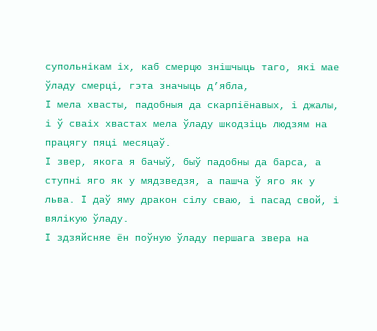супольнікам іх, каб смерцю знішчыць таго, які мае ўладу смерці, гэта значыць д’ябла,
І мела хвасты, падобныя да скарпіёнавых, і джалы, і ў сваіх хвастах мела ўладу шкодзіць людзям на працягу пяці месяцаў.
І звер, якога я бачыў, быў падобны да барса, а ступні яго як у мядзведзя, а пашча ў яго як у льва. І даў яму дракон сілу сваю, і пасад свой, і вялікую ўладу.
І здзяйсняе ён поўную ўладу першага звера на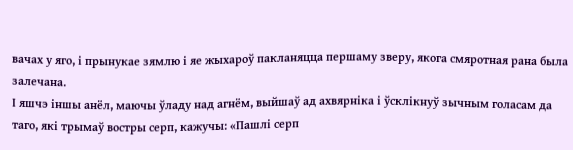вачах у яго, і прынукае зямлю і яе жыхароў пакланяцца першаму зверу, якога смяротная рана была залечана.
І яшчэ іншы анёл, маючы ўладу над агнём, выйшаў ад ахвярніка і ўсклікнуў зычным голасам да таго, які трымаў востры серп, кажучы: «Пашлі серп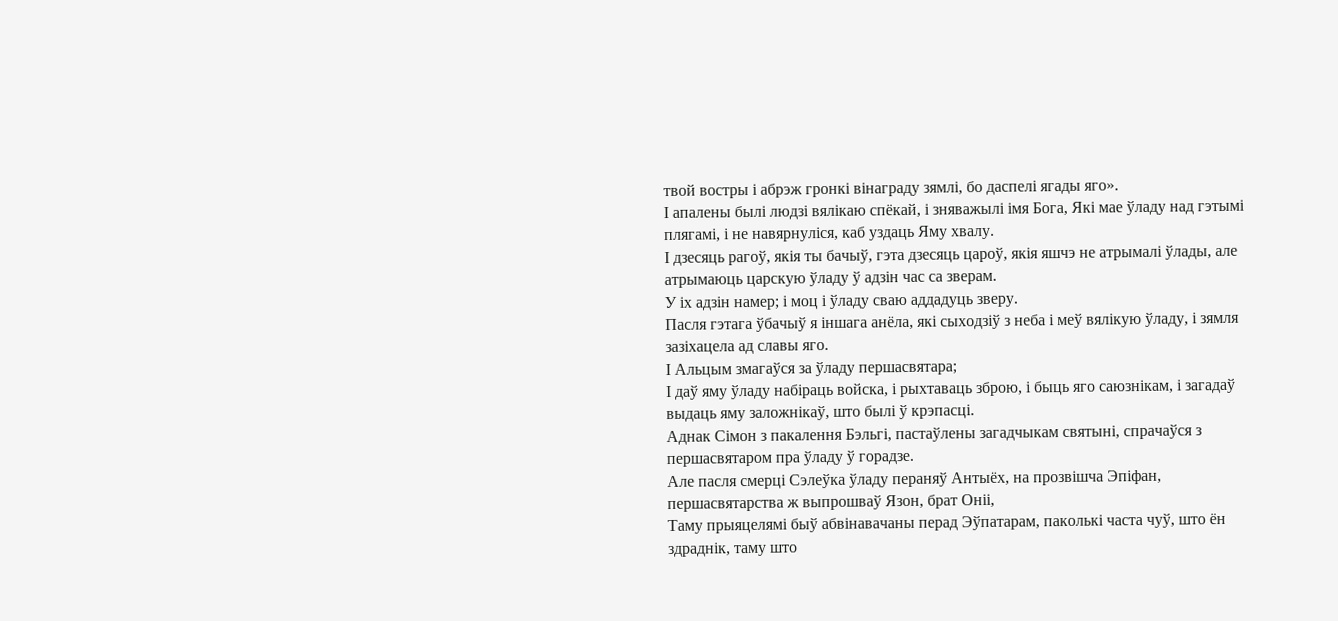твой востры і абрэж гронкі вінаграду зямлі, бо даспелі ягады яго».
І апалены былі людзі вялікаю спёкай, і зняважылі імя Бога, Які мае ўладу над гэтымі плягамі, і не навярнуліся, каб уздаць Яму хвалу.
І дзесяць рагоў, якія ты бачыў, гэта дзесяць цароў, якія яшчэ не атрымалі ўлады, але атрымаюць царскую ўладу ў адзін час са зверам.
У іх адзін намер; і моц і ўладу сваю аддадуць зверу.
Пасля гэтага ўбачыў я іншага анёла, які сыходзіў з неба і меў вялікую ўладу, і зямля зазіхацела ад славы яго.
І Альцым змагаўся за ўладу першасвятара;
І даў яму ўладу набіраць войска, і рыхтаваць зброю, і быць яго саюзнікам, і загадаў выдаць яму заложнікаў, што былі ў крэпасці.
Аднак Сімон з пакалення Бэльгі, пастаўлены загадчыкам святыні, спрачаўся з першасвятаром пра ўладу ў горадзе.
Але пасля смерці Сэлеўка ўладу пераняў Антыёх, на прозвішча Эпіфан, першасвятарства ж выпрошваў Язон, брат Оніі,
Таму прыяцелямі быў абвінавачаны перад Эўпатарам, паколькі часта чуў, што ён здраднік, таму што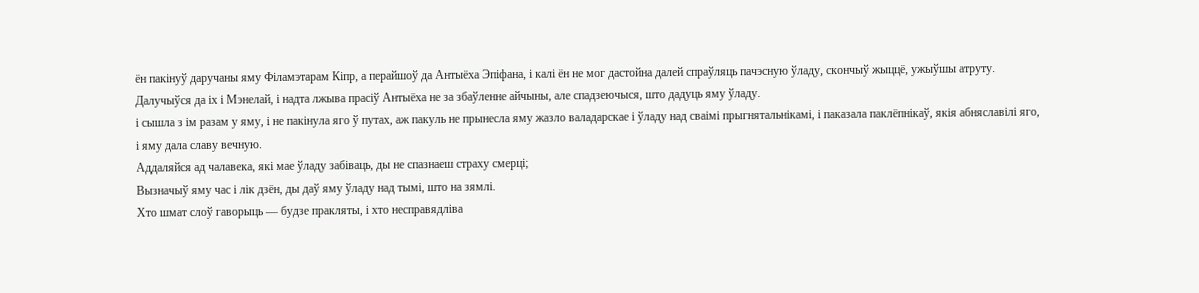ён пакінуў даручаны яму Філамэтарам Кіпр, а перайшоў да Антыёха Эпіфана, і калі ён не мог дастойна далей спраўляць пачэсную ўладу, скончыў жыццё, ужыўшы атруту.
Далучыўся да іх і Мэнелай, і надта лжыва прасіў Антыёха не за збаўленне айчыны, але спадзеючыся, што дадуць яму ўладу.
і сышла з ім разам у яму, і не пакінула яго ў путах, аж пакуль не прынесла яму жазло валадарскае і ўладу над сваімі прыгнятальнікамі, і паказала паклёпнікаў, якія абняславілі яго, і яму дала славу вечную.
Аддаляйся ад чалавека, які мае ўладу забіваць, ды не спазнаеш страху смерці;
Вызначыў яму час і лік дзён, ды даў яму ўладу над тымі, што на зямлі.
Хто шмат слоў гаворыць — будзе пракляты, і хто несправядліва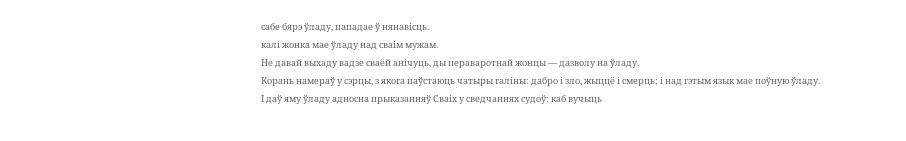сабе бярэ ўладу, пападае ў нянавісць.
калі жонка мае ўладу над сваім мужам.
Не давай выхаду вадзе сваёй анічуць, ды пераваротнай жонцы — дазволу на ўладу.
Корань намераў у сэрцы, з якога паўстаюць чатыры галіны: дабро і зло, жыццё і смерць; і над гэтым язык мае поўную ўладу.
І даў яму ўладу адносна прыказанняў Сваіх у сведчаннях судоў: каб вучыць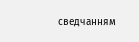сведчанням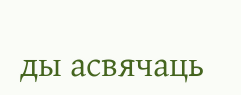ды асвячаць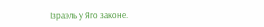Ізраэль у Яго законе.